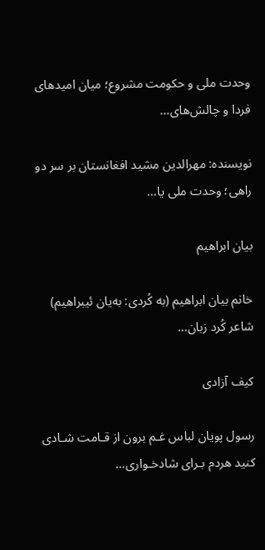وحدت ملی و حکومت مشروع؛ میان امیدهای فردا و چالش‌های…

نویسنده: مهرالدین مشید افغانستان بر سر دو راهی؛ وحدت ملی یا…

بیان ابراهیم

خانم بیان ابراهیم (به کُردی: بەیان ئیبراهیم) شاعر کُرد زبان…

کیف آزادی

رسول پویان لباس غـم برون از قـامت شـادی کنید هردم بـرای شادخـواری…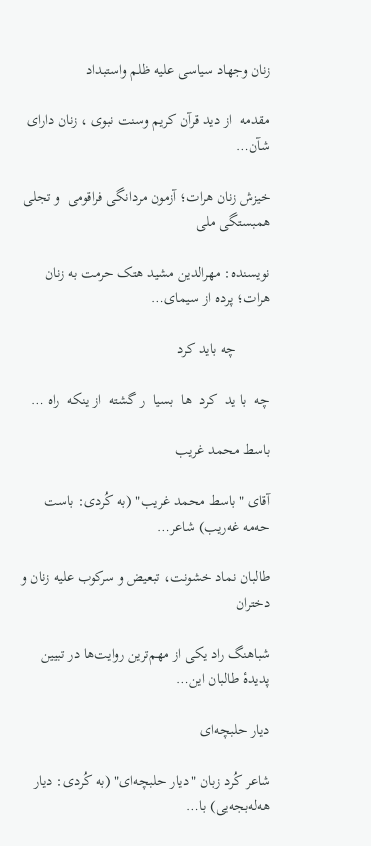زنان وجهاد سیاسی علیه ظلم واستبداد

مقدمه  از دید قرآن کریم وسنت نبوی ، زنان دارای شآن…

خیزش زنان هرات؛ آزمون مردانگی فراقومی  و تجلی همبستگی ملی

نویسنده: مهرالدین مشید هتک حرمت به زنان هرات؛ پرده از سیمای…

         چه باید کرد

چه  با ید  کرد  ها  بسیا  ر گشته  از ینکه  راه …

باسط محمد غریب

آقای "باسط محمد غریب" (به کُردی: باست حەمە غەریب) شاعر…

طالبان نماد خشونت، تبعیض و سرکوب علیه زنان و دختران

شباهنگ راد یکی از مهم‌ترین روایت‌ها در تبیین پدیدهٔ طالبان این…

دیار حلبچه‌ای

شاعر کُرد زبان "دیار حلبچه‌ای" (به کُردی: دیار هه‌له‌بجه‌یی) با…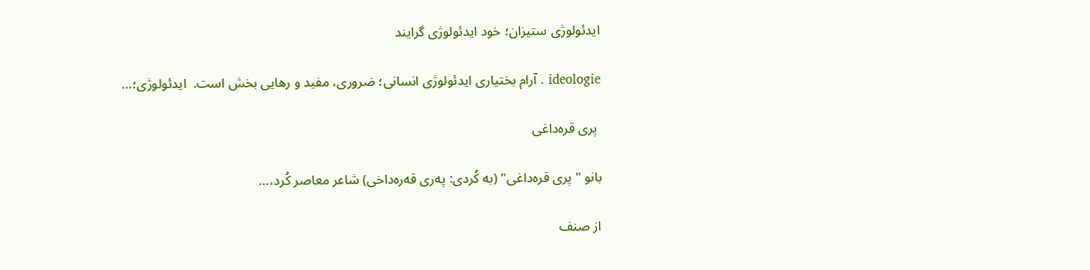ایدئولوژی ستیزان؛ خود ایدئولوژی گرایند

ideologie . آرام بختیاری ایدئولوژی انسانی؛ ضروری، مفید و رهایی بخش است.  ایدئولوژی؛…

 پری قره‌داغی

بانو "پری قره‌داغی" (به کُردی: پەری قەرەداخی) شاعر معاصر کُرد،…

از صنف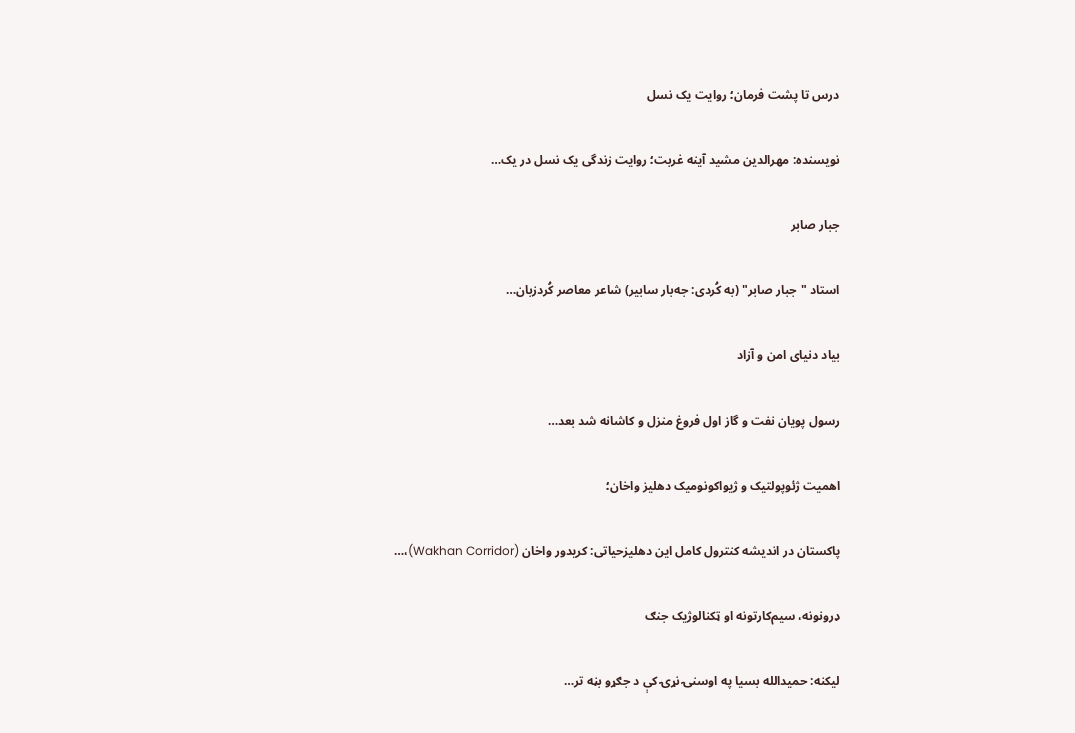درس تا پشت فرمان؛ روایت یک نسل

نویسنده: مهرالدین مشید آینه غربت؛ روایت زندگی یک نسل در یک…

جبار صابر

استاد "جبار صابر" (به کُردی: جەبار سابیر) شاعر معاصر کُردزبان…

بیاد دنیای امن و آزاد

رسول پویان نفت و گاز اول فروغ منزل و کاشانه شد بعد…

اهمیت ژئوپولتیک و ژیواکونومیک دهلیز واخان؛

پاکستان در اندیشه کنترول کامل این دهلیزحیاتی: کریدور واخان (Wakhan Corridor)،…

ډرونونه، سیم‌کارتونه او ټکنالوژیک جنګ

ليکنه: حميدالله بسيا په اوسنۍ نړۍ کې د جګړو بڼه تر…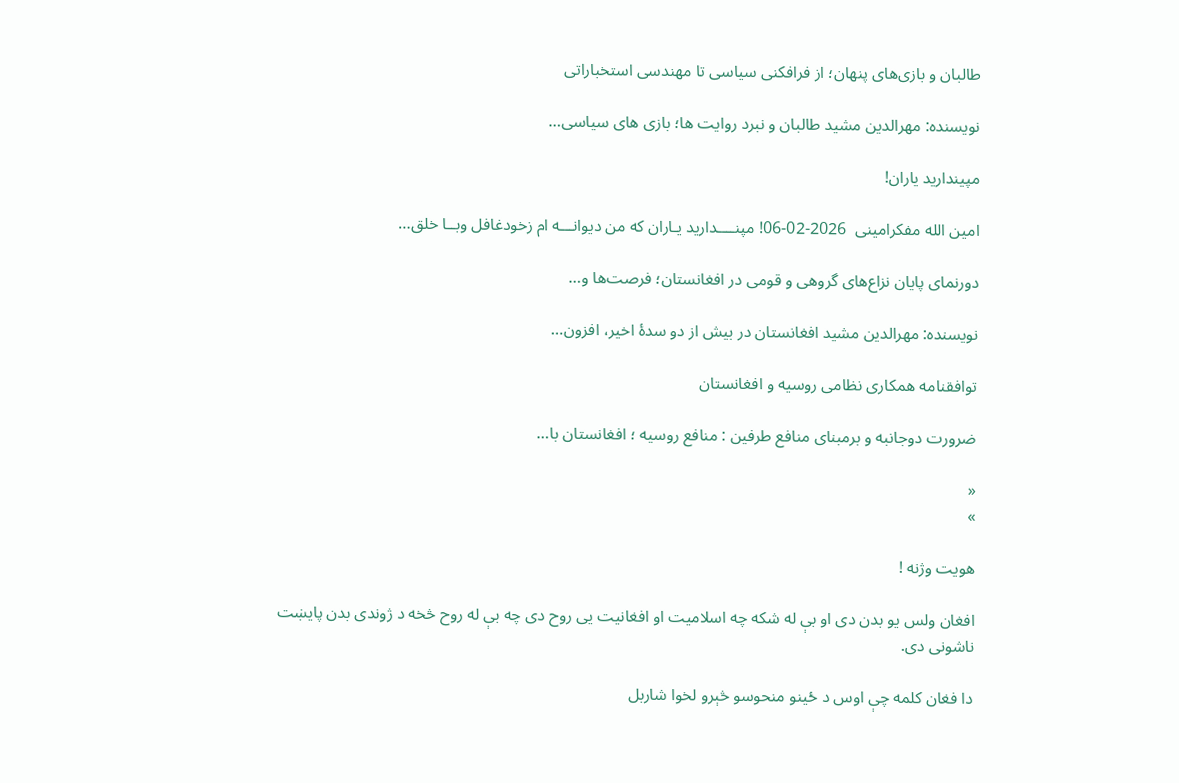طالبان و بازی‌های پنهان؛ از فرافکنی سیاسی تا مهندسی استخباراتی

نویسنده: مهرالدین مشید طالبان و نبرد روایت ها؛ بازی های سیاسی…

مپیندارید یاران!

امین الله مفکرامینی  2026-02-06! مپنــــدارید یـاران که من دیوانـــه ام زخودغافل وبــا خلق…

دورنمای پایان نزاع‌های گروهی و قومی در افغانستان؛ فرصت‌ها و…

نویسنده: مهرالدین مشید افغانستان در بیش از دو سدهٔ اخیر، افزون…

توافقنامه همکاری نظامی روسیه و افغانستان

ضرورت دوجانبه و برمبنای منافع طرفین : منافع روسیه ؛ افغانستان با…

«
»

هویت وژنه !

افغان ولس یو بدن دی او بې له شکه چه اسلامیت او افغانیت یی روح دی چه بې له روح څخه د ژوندی بدن پایښت ناشونی دی.

دا فغان کلمه چې اوس د ځينو منحوسو څېرو لخوا شاربل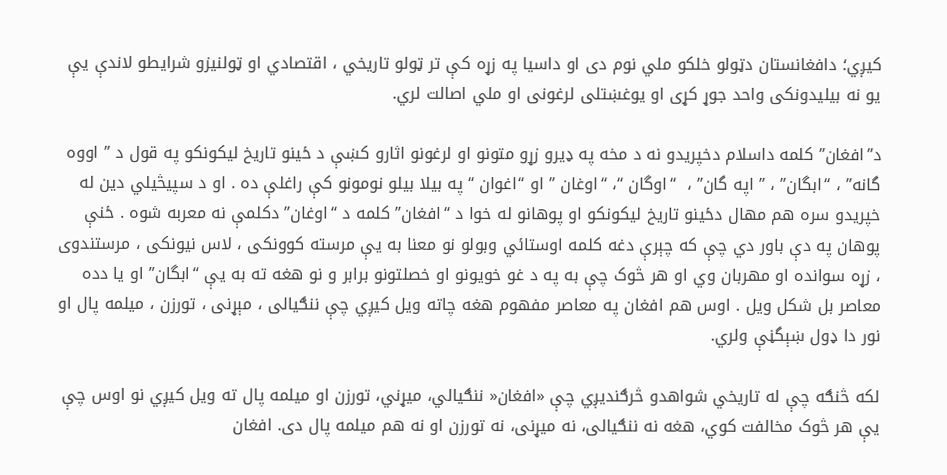کیږي؛ دافغانستان دټولو خلکو ملي نوم دی او داسیا په زړه کې تر ټولو تاریخي ، اقتصادي او ټولنیزو شرایطو لاندې یې یو نه بیلیدونکی واحد جوړ کړی او یوغښتلی لرغونی او ملي اصالت لري.

د”افغان” کلمه داسلام دخپریدو نه د مخه په ډیرو زړو متونو او لرغونو اثارو کښې د ځینو تاریخ لیکونکو په قول د ” اووه گانه” ، “ابگان” ، ” اپه گان” ،  “اوگان “، “اوغان ” او “اغوان “په بیلا بیلو نومونو کې راغلې ده . او د سپیڅیلي دین له خپریدو سره هم مهال دځینو تاریخ لیکونکو او پوهانو له خوا د “افغان” کلمه د “اوغان” دکلمې نه معربه شوه . ځنې پوهان په دې باور دي چې که چېرې دغه کلمه اوستائي وبولو نو معنا به يې مرسته کوونکی ، لاس نیونکی ، مرستندوی ، زړه سوانده او مهربان وي او هر څوک چې به په د غو خویونو او خصلتونو برابر و نو هغه ته به يې “ابگان” او یا دده معاصر بل شکل ویل . اوس هم افغان په معاصر مفهوم هغه چاته ویل کیږي چې ننګیالی ، مېړنی ، تورزن ، میلمه پال او نور دا ډول ښېگڼې ولري.

لکه څنګه چې له تاریخي شواهدو څرګندیږي چې «افغان« ننګیالي، میړني، تورزن او میلمه پال ته ویل کیږي نو اوس چې یې هر څوک مخالفت کوي، هغه نه ننګیالی، نه میړنی، نه تورزن او نه هم میلمه پال دی. افغان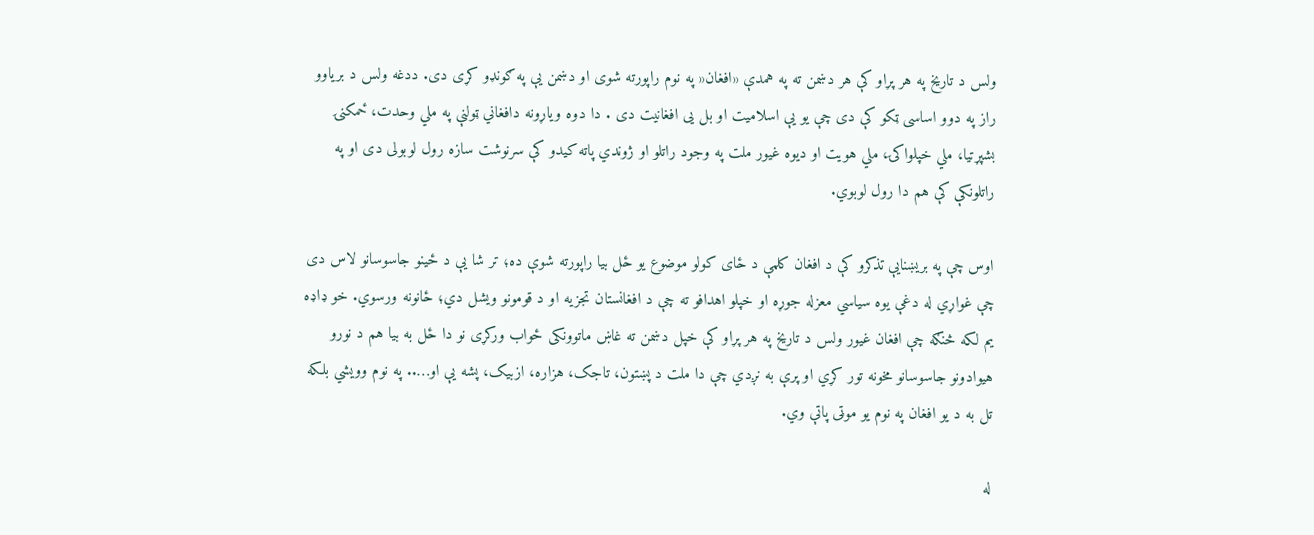ولس د تاریخ په هر پړاو کې هر دښمن ته په همدې «افغان« په نوم راپورته شوی او دښمن یې په ګونډو کړی دی. ددغه ولس د بریاوو راز په دوو اساسی ټکو کې دی چې یو یې اسلامیت او بل یی افغانیت دی . دا دوه ویاړونه دافغاني ټولنې په ملي وحدت، ځمکنۍ بشپړتیا، ملي خپلواکۍ، ملي هویت او دیوه غیور ملت په وجود راتلو او ژوندي پاته کیدو کې سرنوشت سازه رول لوبولی دی او په راتلونکې کې هم دا رول لوبوي.

اوس چې په بریښنايې تذکرو کې د افغان کلمې د ځای کولو موضوع یو ځل بیا راپورته شوې ده؛ تر شا یې د ځينو جاسوسانو لاس دی چې غواړي له دغې یوه سیاسي معزله جوړه او خپلو اهدافو ته چې د افغانستان تجزیه او د قومونو ویشل دي؛ ځانونه ورسوي. خو ډاډه یم لکه څنګه چې افغان غیور ولس د تاریخ په هر پړاو کې خپل دښمن ته غاښ ماتوونکی ځواب ورکړی نو دا ځل به بیا هم د نورو هیوادونو جاسوسانو مخونه تور کړي او پرې به نږدي چې دا ملت د پښتون، تاجک، هزاره، ازبیک، پشه یې او….. په نوم وویشي بلکه تل به د یو افغان په نوم یو موټی پاتې وي.

له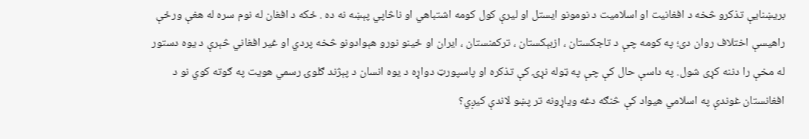بریښنایې تذکرو څخه د افغانیت او اسلامیت د نومونو ایستل او لیرې کول کومه اشتباهي او ناڅاپي پېښه نه ده . ځکه د افغان له نوم سره له هغې ورځې راهیسې اختلاف روان دی؛ په کومه چې د تاجکستان ، ازبېکستان ، ترکمنستان ، ایران او ځینو نورو هېوادونو څخه پردي او غیر افغاني څېرې د یوه دستور له مخې را دننه کړی شول. په داسې حال کې چې په ټوله نړۍ کې تذکره او پاسپورټ دواړه د یوه انسان د پېژند ګلوۍ رسمي هویت په ګوته کوي نو د افغانستان غوندې په اسلامي هیواد کې څنګه دغه ویاړونه تر پښو لاندې کیږي؟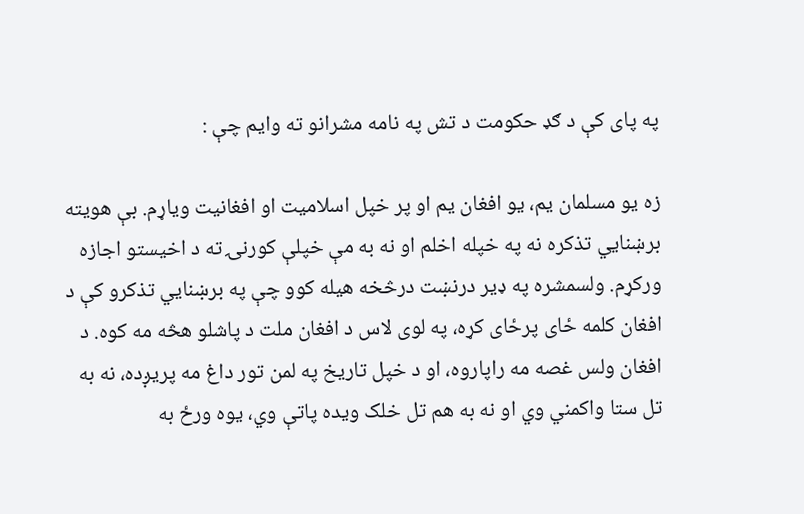په پای کې د ګډ حکومت د تش په نامه مشرانو ته وایم چې :

زه یو مسلمان یم، یو افغان یم او پر خپل اسلامیت او افغانیت ویاړم. بې هویته برښنايي تذکره نه په خپله اخلم او نه به مې خپلې کورنۍ ته د اخیستو اجازه ورکړم. ولسمشره په ډیر درنښت درڅخه هیله کوو چې په برښنايي تذکرو کې د افغان کلمه ځای پرځای کړه، په لوی لاس د افغان ملت د پاشلو هڅه مه کوه. د افغان ولس غصه مه راپاروه، او د خپل تاریخ په لمن تور داغ مه پریږده، نه به تل ستا واکمني وي او نه به هم تل خلک ویده پاتې وي، یوه ورځ به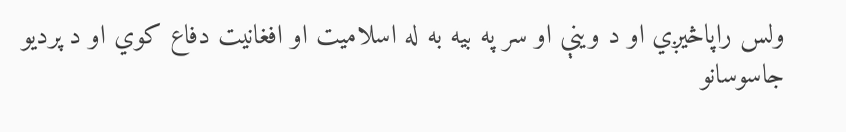ولس راپاڅيږي او د وینې او سر په بیه به له اسلامیت او افغانیت دفاع کوي او د پردیو جاسوسانو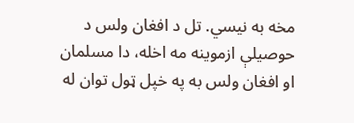مخه به نیسي. تل د افغان ولس د حوصیلې ازموینه مه اخله، دا مسلمان او افغان ولس به په خپل ټول توان له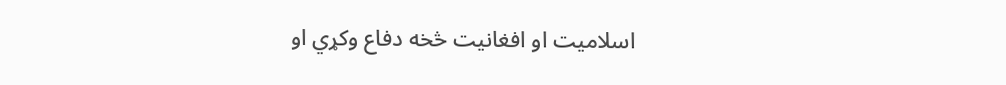اسلامیت او افغانیت څخه دفاع وکړي او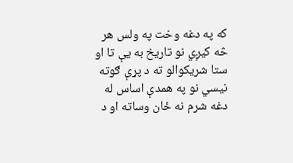که په دغه وخت په ولس هر څه کیږي نو تاریخ به یې تا او ستا شریکوالو ته د پړې ګوته نیسي نو په همدې اساس له دغه شرم نه ځان وساته او د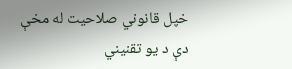خپل قانوني صلاحیت له مخې دې د یو تقنیني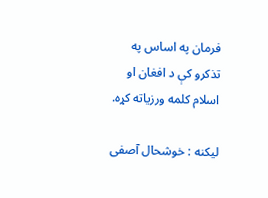فرمان په اساس په تذکرو کې د افغان او اسلام کلمه ورزیاته کړه.

لیکنه : خوشحال آصفی